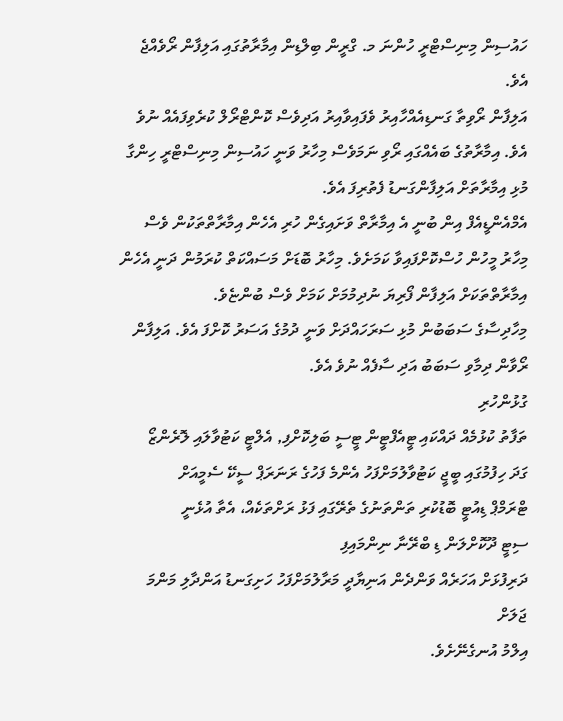ހައުސިން މިނިސްޓްރީ ހުންނަ މ. ގްރީން ބިލްޑިން އިމާރާތުގައި އަލިފާން ރޯވެއްޖެ އެވެ.
އަލިފާން ރޯވިތާ ގަނޑިއެއްހާއިރު ވެފައިވާއިރު އަދިވެސް ކޮންޓްރޯލް ކުރެވިފައެއް ނުވެ އެވެ. އިމާރާތުގެ ބައެއްގައި ރޯވި ނަމަވެސް މިހާރު ވަނީ ހައުސިން މިނިސްޓްރީ ހިންގާ މުޅި އިމާރާތަށް އަލިފާންގަނޑު ފެތުރިފަ އެވެ.
އެމްއެންޑީއެފް އިން ބުނީ އެ އިމާރާތް ވަށައިގެން ހުރި އެހެން އިމާރާތްތަކުން ވެސް މިހާރު މީހުން ހުސްކޮށްފައިވާ ކަމަށެވެ. މިހާރު ބޮޑަށް މަސައްކަތް ކުރަމުން ދަނީ އެހެން އިމާރާތްތަކަށް އަލިފާން ފޯރިޔަ ނުދިމުމަށް ކަމަށް ވެސް ބުންޏެވެ.
މިހާދިސާގެ ސަބަބުން މުޅި ސަރަހައްދަށް ވަނީ ދުމުގެ އަސަރު ކޮށްފަ އެވެ. އަލިފާން ރޯވާން ދިމާވި ސަބަބު އަދި ސާފެއް ނުވެ އެވެ.
ގުޅުންހުރި
ތަފާތު ކުޅުމެއް ދައްކައި ޓީއެފްޓީން ޓީސީ ބަލިކޮށްފި, އެލްޓީ ކަޓުވާލައި ލޮރެންޒޯ
ގަދަ ހިފުމުގައި ބީޖީ ކަޓުވާލުމަށްފަހު އެންމެ ފަހުގެ ރަނަރަޕް ސީކޭ ސެމީއަށް
ޓްރަމްޕް ޑިއުޓީ ބޮޑުކުރި ތަންތަނުގެ ތެރޭގައި ފަޅު ރަށްތަކެއް، އެތާ އުޅެނީ
ސިޓީ ދޫކޮށްލަން ޑި ބްރޭނާ ނިންމައިފި
ދަރިފުޅަށް އަހަރެއް ވަންދެން އަނިޔާދީ މަރާލުމަށްފަހު ހަށިގަނޑު އަންދާލި މަންމަ ޖަލަށް
އިލްމު އުނގެނޭށެވެ.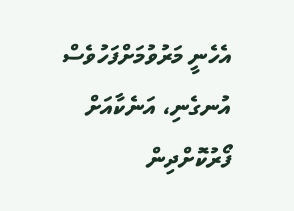އެހެނީ މަރުވުމަށްފަހުވެސް އުނގެނި، އަނެކާއަށް ފޯރުކޮށްދިން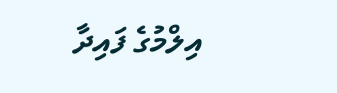އިލްމުގެ ފައިދާ